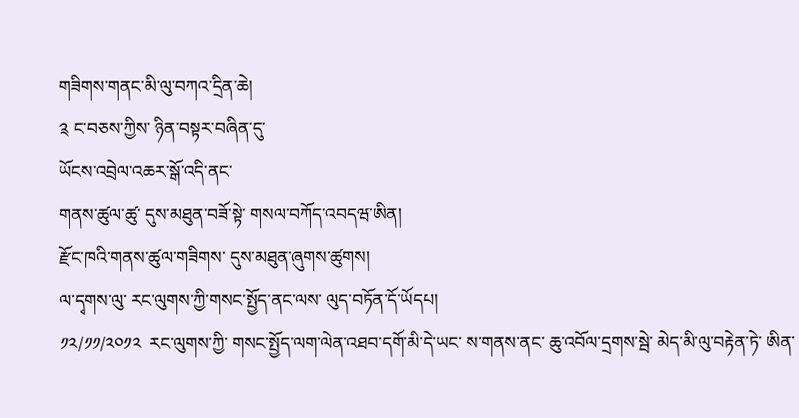གཟིགས་གནང་མི་ལུ་བཀའ་དྲིན་ཆེ།
༉ ང་བཅས་ཀྱིས་ ཉིན་བསྟར་བཞིན་དུ་
ཡོངས་འབྲེལ་འཆར་སྒོ་འདི་ནང་
གནས་ཚུལ་ཚུ་ དུས་མཐུན་བཟོ་སྟེ་ གསལ་བཀོད་འབདཝ་ཨིན།
རྫོང་ཁའི་གནས་ཚུལ་གཟིགས་ དུས་མཐུན་ཞུགས་ཚུགས།
ལ་དྭགས་ལུ་ རང་ལུགས་ཀྱི་གསང་སྤྱོད་ནང་ལས་ ལུད་བཏོན་དོ་ཡོདཔ།
༡༢/༡༡/༢༠༡༢  རང་ལུགས་ཀྱི་ གསང་སྤྱོད་ལག་ལེན་འཐབ་དགོ་མི་དེ་ཡང་ ས་གནས་ནང་ ཆུ་འབོལ་དྲགས་སྦེ་ མེད་མི་ལུ་བརྟེན་ཏེ་ ཨིན་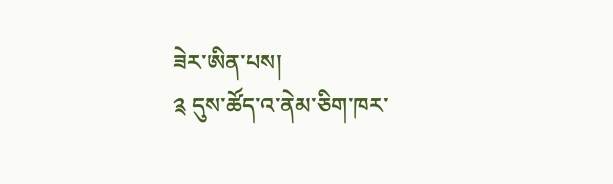ཟེར་ཨིན་པས།
༉ དུས་ཚོད་འ་ནེམ་ཅིག་ཁར་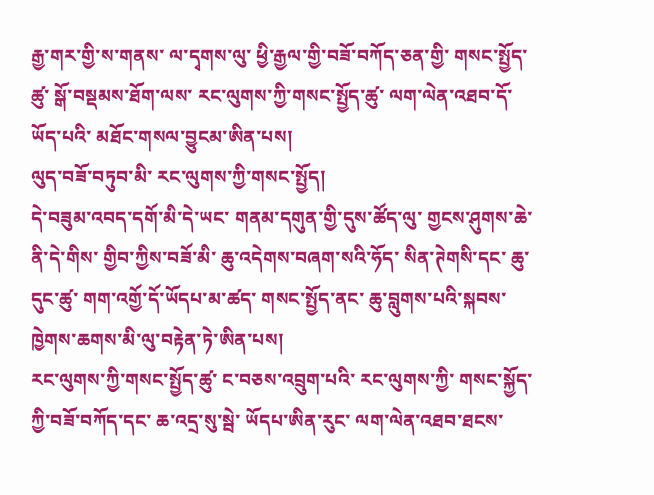རྒྱ་གར་གྱི་ས་གནས་ ལ་དྭགས་ལུ་ ཕྱི་རྒྱལ་གྱི་བཟོ་བཀོད་ཅན་གྱི་ གསང་སྤྱོད་ཚུ་ སྒོ་བསྡམས་ཐོག་ལས་ རང་ལུགས་ཀྱི་གསང་སྤྱོད་ཚུ་ ལག་ལེན་འཐབ་དོ་ཡོད་པའི་ མཐོང་གསལ་བྱུངམ་ཨིན་པས།
ལུད་བཟོ་བཏུབ་མི་ རང་ལུགས་ཀྱི་གསང་སྤྱོད།
དེ་བཟུམ་འབད་དགོ་མི་དེ་ཡང་ གནམ་དགུན་གྱི་དུས་ཚོད་ལུ་ གྱངས་ཤུགས་ཆེ་ནི་དེ་གིས་ གྱིབ་ཀྱིས་བཟོ་མི་ ཆུ་འདེགས་བཞག་སའི་ཧོད་ སིན་ཊེགསི་དང་ ཆུ་དུང་ཚུ་ གག་འགྱོ་དོ་ཡོདཔ་མ་ཚད་ གསང་སྤྱོད་ནང་ ཆུ་བླུགས་པའི་སྐབས་ ཁྱེགས་ཆགས་མི་ལུ་བརྟེན་ཏེ་ཨིན་པས།
རང་ལུགས་ཀྱི་གསང་སྤྱོད་ཚུ་ ང་བཅས་འབྲུག་པའི་ རང་ལུགས་ཀྱི་ གསང་སྐྱོད་ཀྱི་བཟོ་བཀོད་དང་ ཆ་འདྲ་སུ་སྦེ་ ཡོདཔ་ཨིན་རུང་ ལག་ལེན་འཐབ་ཐངས་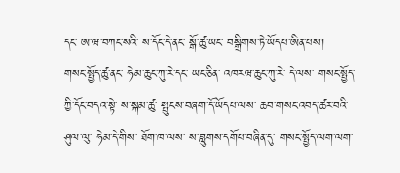དང་ ཨ་ཝ་བཀང་སའི་ ས་དོང་དེ་ནང་ སྒོ་ཚུ་ཡང་ བསྒྲིགས་ཏེ་ཡོདཔ་ཨིན་པས།
གསང་སྤྱོད་ཚུ་ནང་ ཧེམ་ཆུང་ཀུ་རེ་དང་ ཡང་ཅིན་ འཁརཝ་ཆུང་ཀུ་རེ་ དེ་ལས་ གསང་སྤྱོད་ཀྱི་དོང་བདའ་སྟེ་ ས་སྐམ་ཚུ་ སྤུངས་བཞག་དོ་ཡོདཔ་ལས་ ཆབ་གསང་འབད་ཚར་བའི་ཤུལ་ལུ་ ཧེམ་དེ་གིས་ ཐོག་ཁ་ལས་ ས་བླུགས་དགོཔ་བཞིན་དུ་ གསང་སྤྱོད་ལག་ལག་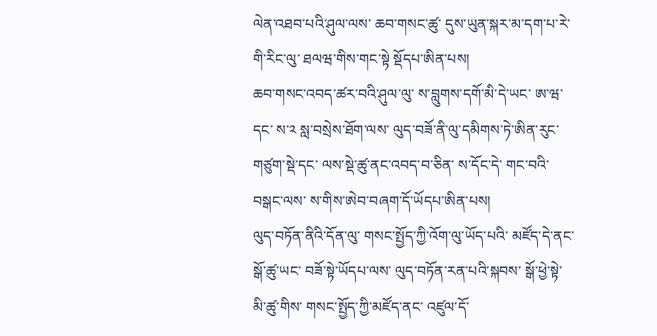ལེན་འཐབ་པའི་ཤུལ་ལས་ ཆབ་གསང་ཚུ་ དུས་ཡུན་སྐར་མ་དག་པ་རེ་གི་རིང་ལུ་ ཐལཝ་གིས་གང་སྟེ སྡོདཔ་ཨིན་པས།
ཆབ་གསང་འབད་ཚར་བའི་ཤུལ་ལུ་ ས་བླུགས་དགོ་མི་དེ་ཡང་ ཨ་ཝ་དང་ ས་༢ སླ་བསྲེས་ཐོག་ལས་ ལུད་བཟོ་ནི་ལུ་དམིགས་ཏེ་ཨིན་རུང་ གཙུག་སྡེ་དང་ ལས་སྡེ་ཚུ་ནང་འབད་བ་ཅིན་ ས་དོང་དེ་ གང་བའི་བསྒང་ལས་ ས་གིས་ཨེབ་བཞག་དོ་ཡོདཔ་ཨིན་པས།
ལུད་བཏོན་ནིའི་དོན་ལུ་ གསང་སྤྱོད་ཀྱི་འོག་ལུ་ཡོད་པའི་ མཛོད་དེ་ནང་ སྒོ་ཚུ་ཡང་ བཟོ་སྟེ་ཡོདཔ་ལས་ ལུད་བཏོན་རན་པའི་སྐབས་ སྒོ་ཕྱེ་སྟེ་ མི་ཚུ་གིས་ གསང་སྤྱོད་ཀྱི་མཛོད་ནང་ འཛུལ་དོ་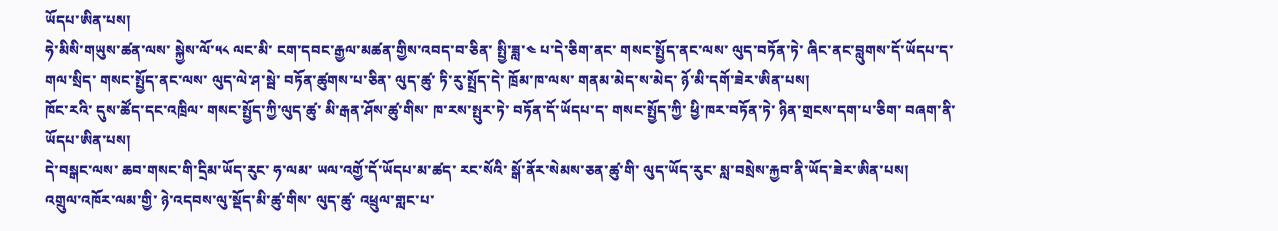ཡོདཔ་ཨིན་པས།
ཧེ་མིསི་གཡུས་ཚན་ལས་ སྐྱེས་ལོ་༥༨ ལང་མི་ ངག་དབང་རྒྱལ་མཚན་གྱིས་འབད་བ་ཅིན་ སྤྱི་ཟླ་༤ པ་དེ་ཅིག་ནང་ གསང་སྤྱོད་ནང་ལས་ ལུད་བཏོན་ཏེ་ ཞིང་ནང་བླུགས་དོ་ཡོདཔ་ད་ གལ་སྲིད་ གསང་སྤྱོད་ནང་ལས་ ལུད་ལེ་ཤ་སྦེ་ བཏོན་ཚུགས་པ་ཅིན་ ལུད་ཚུ་ ཏི་རུ་སྤྲོད་དེ་ ཁྲོམ་ཁ་ལས་ གནམ་མེད་ས་མེད་ ཉོ་མི་དགོ་ཟེར་ཨིན་པས།
ཁོང་རའི་ དུས་ཚོད་དང་འཁྲིལ་ གསང་སྤྱོད་ཀྱི་ལུད་ཚུ་ མི་རྒན་ཤོས་ཚུ་གིས་ ཁ་རས་སྤུར་ཏེ་ བཏོན་དོ་ཡོདཔ་ད་ གསང་སྤྱོད་ཀྱི་ ཕྱི་ཁར་བཏོན་ཏེ་ ཉིན་གྲངས་དག་པ་ཅིག་ བཞག་ནི་ཡོདཔ་ཨིན་པས།
དེ་བསྒང་ལས་ ཆབ་གསང་གི་དྲིམ་ཡོད་རུང་ ཧ་ལམ་ ཡལ་འགྱོ་དོ་ཡོདཔ་མ་ཚད་ རང་སོའི་ སྒོ་ནོར་སེམས་ཅན་ཚུ་གི་ ལུད་ཡོད་རུང་ སླ་བསྲེས་རྐྱབ་ནི་ཡོད་ཟེར་ཨིན་པས།
འགྲུལ་འཁོར་ལམ་གྱི་ ཉེ་འདབས་ལུ་སྡོད་མི་ཚུ་གིས་ ལུད་ཚུ་ འཕྲུལ་གླང་པ་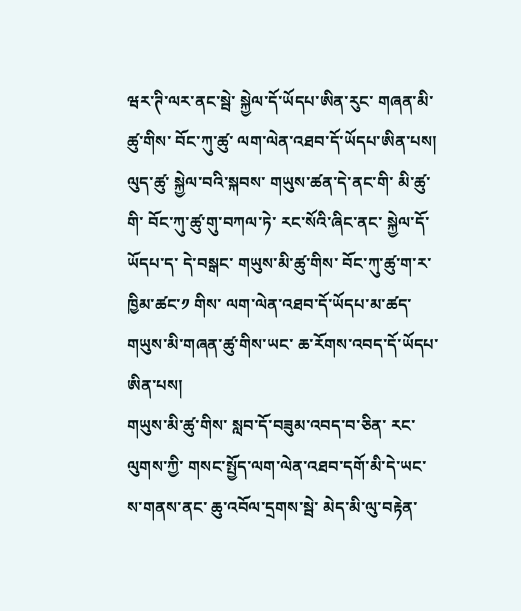ཝར་ཊི་ལར་ནང་སྦེ་ སྐྱེལ་དོ་ཡོདཔ་ཨིན་རུང་ གཞན་མི་ཚུ་གིས་ བོང་ཀུ་ཚུ་ ལག་ལེན་འཐབ་དོ་ཡོདཔ་ཨིན་པས།
ལུད་ཚུ་ སྐྱེལ་བའི་སྐབས་ གཡུས་ཚན་དེ་ནང་གི་ མི་ཚུ་གི་ བོང་ཀུ་ཚུ་གུ་བཀལ་ཏེ་ རང་སོའི་ཞིང་ནང་ སྐྱེལ་དོ་ཡོདཔ་ད་ དེ་བསྒང་ གཡུས་མི་ཚུ་གིས་ བོང་ཀུ་ཚུ་ག་ར་ ཁྱིམ་ཚང་༡ གིས་ ལག་ལེན་འཐབ་དོ་ཡོདཔ་མ་ཚད་ གཡུས་མི་གཞན་ཚུ་གིས་ཡང་ ཆ་རོགས་འབད་དོ་ཡོདཔ་ཨིན་པས།
གཡུས་མི་ཚུ་གིས་ སླབ་དོ་བཟུམ་འབད་བ་ཅིན་ རང་ལུགས་ཀྱི་ གསང་སྤྱོད་ལག་ལེན་འཐབ་དགོ་མི་དེ་ཡང་ ས་གནས་ནང་ ཆུ་འབོལ་དྲགས་སྦེ་ མེད་མི་ལུ་བརྟེན་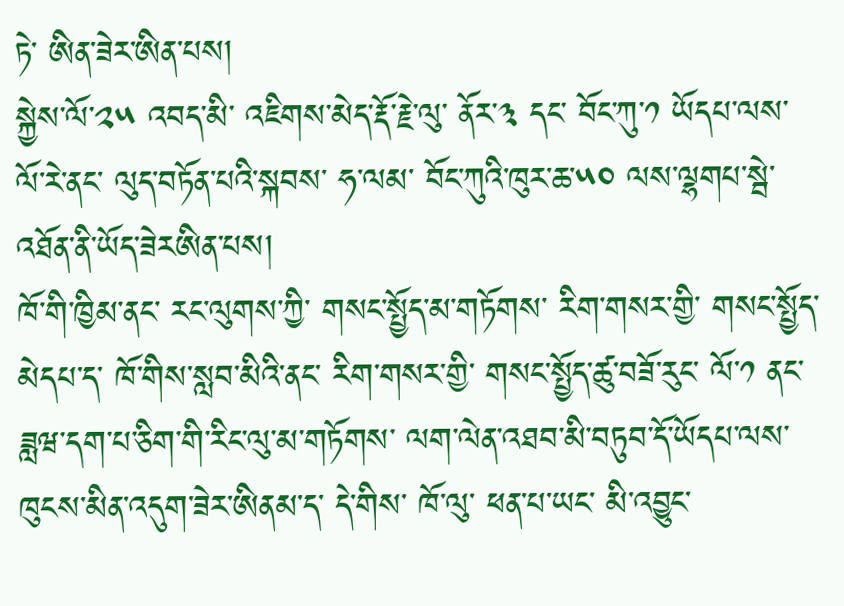ཏེ་ ཨིན་ཟེར་ཨིན་པས།
སྐྱེས་ལོ་༢༥ འབད་མི་ འཇིགས་མེད་རྡོ་རྗེ་ལུ་ ནོར་༣ དང་ བོང་ཀུ་༡ ཡོདཔ་ལས་ ལོ་རེ་ནང་ ལུད་བཏོན་པའི་སྐབས་ ཧ་ལམ་ བོང་ཀུའི་ཁུར་ཆ་༥༠ ལས་ལྷགཔ་སྦེ་ འཐོན་ནི་ཡོད་ཟེརཨིན་པས།
ཁོ་གི་ཁྱིམ་ནང་ རང་ལུགས་ཀྱི་ གསང་སྤྱོད་མ་གཏོགས་ རིག་གསར་གྱི་ གསང་སྤྱོད་མེདཔ་ད་ ཁོ་གིས་སླབ་མིའི་ནང་ རིག་གསར་གྱི་ གསང་སྤྱོད་ཚུ་བཟོ་རུང་ ལོ་༡ ནང་ ཟླཝ་དག་པ་ཅིག་གི་རིང་ལུ་མ་གཏོགས་ ལག་ལེན་འཐབ་མི་བཏུབ་དོ་ཡོདཔ་ལས་ ཁུངས་མིན་འདུག་ཟེར་ཨིནམ་ད་ དེ་གིས་ ཁོ་ལུ་ ཕན་པ་ཡང་ མི་འབྱུང་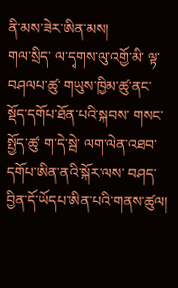ནི་མས་ཟེར་ཨིན་མས།
གལ་སྲིད་ ལ་དྭགས་ལུ་འགྱོ་མི་ ལྟ་བཤལཔ་ཚུ་ གཡུས་ཁྱིམ་ཚུ་ནང་ སྡོད་དགོཔ་ཐོན་པའི་སྐབས་ གསང་སྤྱོད་ཚུ་ ག་དེ་སྦེ་ ལག་ལེན་འཐབ་དགོཔ་ཨིན་ནའི་སྐོར་ལས་ བཤད་བྱིན་དོ་ཡོདཔ་ཨིན་པའི་གནས་ཚུལ།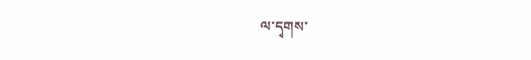ལ་དྭགས་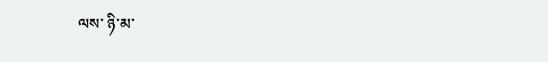ལས་ ཉི་མ་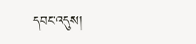དབང་འདུས།